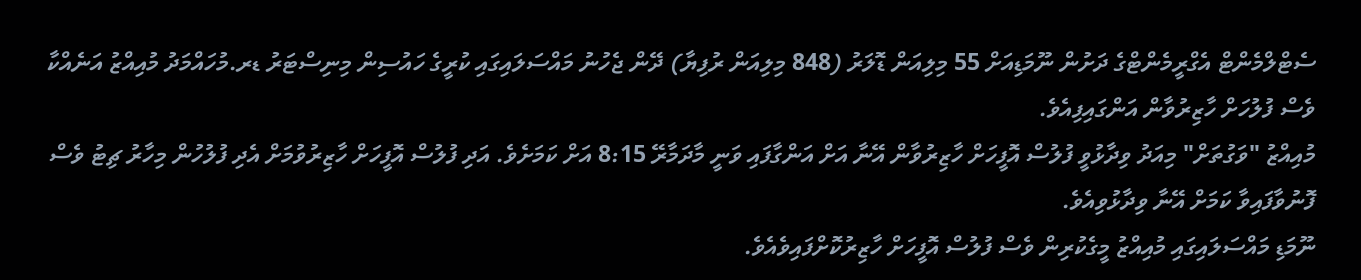ސެޓްލްމެންޓް އެގްރީމެންޓްގެ ދަށުން ނޫމަޑިއަށް 55 މިލިއަން ޑޮލަރު (848 މިލިއަން ރުފިޔާ) ދޭން ޖެހުނު މައްސަލައިގައި ކުރީގެ ހައުސިން މިނިސްޓަރު ޑރ.މުހައްމަދު މުއިއްޒު އަނެއްކާ ވެސް ފުލުހަށް ހާޒިރުވާން އަންގައިފިއެވެ.
މުއިއްޒު "ވަގުތަށް" މިއަދު ވިދާޅުވީ ފުލުސް އޮފީހަށް ހާޒިރުވާން އޭނާ އަށް އަންގާފައި ވަނީ މާދަމާރޭ 8:15 އަށް ކަމަށެވެ. އަދި ފުލުސް އޮފީހަށް ހާޒިރުވުމަށް އެދި ފުލުހުން މިހާރު ޗިޓު ވެސް ފޮނުވާފައިވާ ކަމަށް އޭނާ ވިދާޅުވިއެވެ.
ނޫމަޑި މައްސަލައިގައި މުއިއްޒު މީގެކުރިން ވެސް ފުލުސް އޮފީހަށް ހާޒިރުކޮށްފައިވެއެވެ.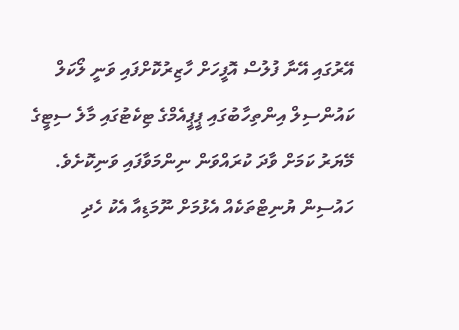އޭރުގައި އޭނާ ފުލުސް އޮފީހަށް ހާޒިރުކޮށްފައި ވަނީ ލޯކަލް ކައުންސިލް އިންތިހާބުގައި ޕީޕީއެމްގެ ޓިކެޓުގައި މާލެ ސިޓީގެ މޭޔަރު ކަމަށް ވާދަ ކުރައްވަން ނިންމަވާފައި ވަނިކޮށެވެ.
ހައުސިން ޔުނިޓްތަކެއް އެޅުމަށް ނޫމަޑިއާ އެކު ހެދި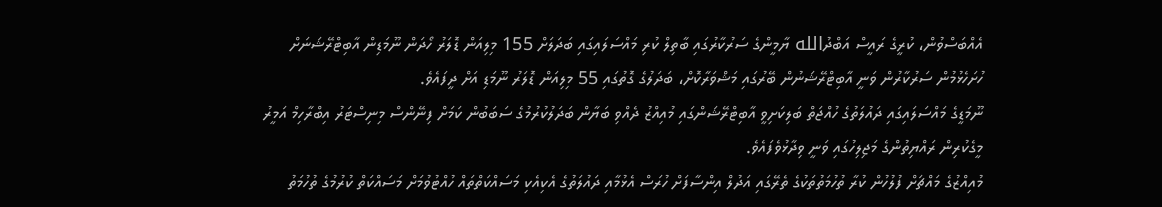އެއްބަސްވުން، ކުރީގެ ރައީސް އަބްދުالله ޔާމީންގެ ސަރުކާރުގައި ބާތިލް ކުރި މައްސަލައިގައި ބަދަލަށް 155 މިލިއަން ޑޮލަރު ހޯދަން ނޫމަޑިން އާބިޓްރޭޝަނަށް ހުށަހެޅުމުން ސަރުކާރުން ވަނީ އާބިޓްރޭޝަނުން ބޭރުގައި މަޝްވަރާކޮށް، ބަދަލުގެ ގޮތުގައި 55 މިލިއަން ޑޮލަރު ނޫމަޑި އަށް ދީފައެވެ.
ނޫމަޑީގެ މައްސަލައިގައި ދައުލަތުގެ ހުއްޖަތް ބަލިކަށިވީ އާބިޓްރޭޝަންގައި މުއިއްޒު ދެއްވި ބަޔާން ބަދަލުކުރުމުގެ ސަބަބުން ކަމަށް ފިނޭންސް މިނިސްޓަރު އިބްރާހިމް އަމީރު މީގެކުރިން ރައްޔިތުންގެ މަޖިލިހުގައި ވަނީ ވިދާޅުވެފައެވެ.
މުއިއްޒުގެ މައްޗަށް ފުލުހުން ކުރާ ތުހުމަތުތަކުގެ ތެރޭގައި އަދުލް އިންސާފަށް ހުރަސް އެޅުމާއި ދައުލަތުގެ އެކިއެކި މަސައްކަތްތައް ހުއްޓުވުމަށް މަސައްކަތް ކުރުމުގެ ތުހުމަތު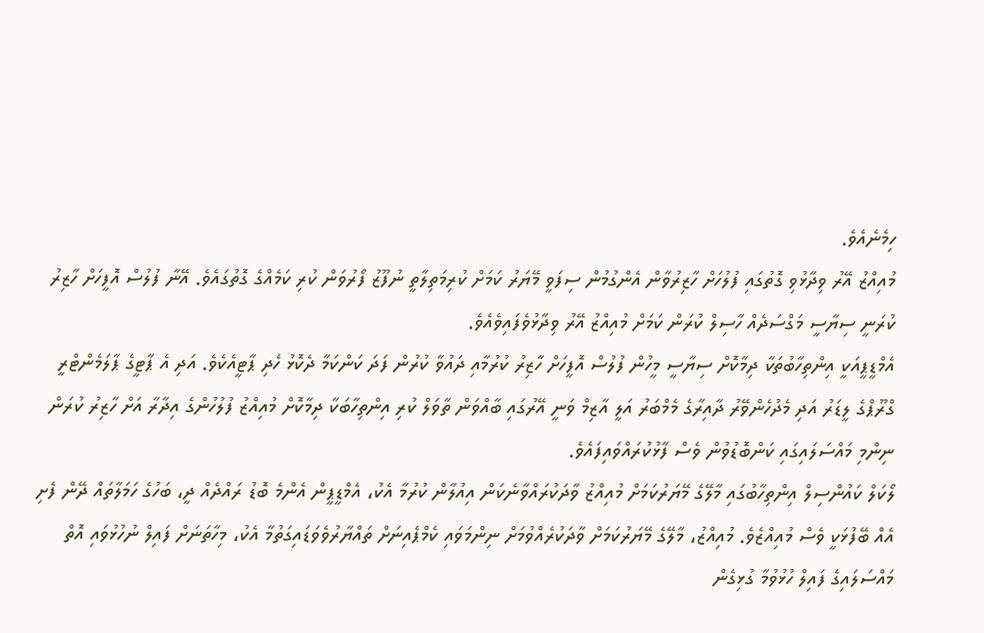ހިމެނެއެވެ.
މުއިއްޒު އޭރު ވިދާޅުވި ގޮތުގައި ފުލުހަށް ހާޒިރުވާން އެންގުމުން ސިފަވީ މޭޔަރު ކަމަށް ކުރިމަތިލާތީ ނުފޫޒު ފޯރުވަން ކުރި ކަމެއްގެ ގޮތުގައެވެ. އޭނާ ފުލުސް އޮފީހަށް ހާޒިރު ކުރަނީ ސިޔާސީ މަގްސަދެއް ހާސިލް ކުރަން ކަމަށް މުއިއްޒު އޭރު ވިދާޅުވެފައިވެއެވެ.
އެމްޑީޕީއަކީ އިންތިހާބުތަކާ ދިމާކޮށް ސިޔާސީ މީހުން ފުލުސް އޮފީހަށް ހާޒިރު ކުރުމާއި ދައުވާ ކުރުން ފަދަ ކަންކަމާ ދެކޮޅު ހެދި ޕާޓީއެކެވެ. އަދި އެ ޕާޓީގެ ޕާލަމެންޓްރީ ގްރޫޕްގެ ލީޑަރު އަދި މެދުހެންވޭރު ދާއިރާގެ މެމްބަރު އަލީ އާޒިމް ވަނީ އޭރުގައި ބާއްވަން ތާވަލް ކުރި އިންތިހާބަކާ ދިމާކޮށް މުއިއްޒު ފުލުހުންގެ އިދާރާ އަށް ހާޒިރު ކުރަން ނިންމި މައްސަލައިގައި ކަންބޮޑުވުން ވެސް ފާޅުކުރައްވައިފައެވެ.
ލޯކަލް ކައުންސިލް އިންތިހާބުގައި މާލޭގެ މޭޔަރުކަމަށް މުއިއްޒު ވާދަކުރައްވާނެކަން އިއުލާން ކުރުމާ އެކު، އެމްޑީޕީން އެންމެ ބޮޑު ރައްދެއް ދީ، ބަހުގެ ހަމަލާތައް ދޭން ފެށި އެއް ބޭފުޅަކީ ވެސް މުއިއްޒެވެ. މުއިއްޒު، މާލޭގެ މޭޔަރުކަމަށް ވާދަކުރެއްވުމަށް ނިންމަވައި ކެމްޕެއިނަށް ތައްޔާރުވެވަޑައިގަތުމާ އެކު، މިހާތަނަށް ފައިލް ނުހުޅުވައި އޮތް މައްސަލައިގެ ފައިލް ހުޅުވުމާ ގުޅިގެން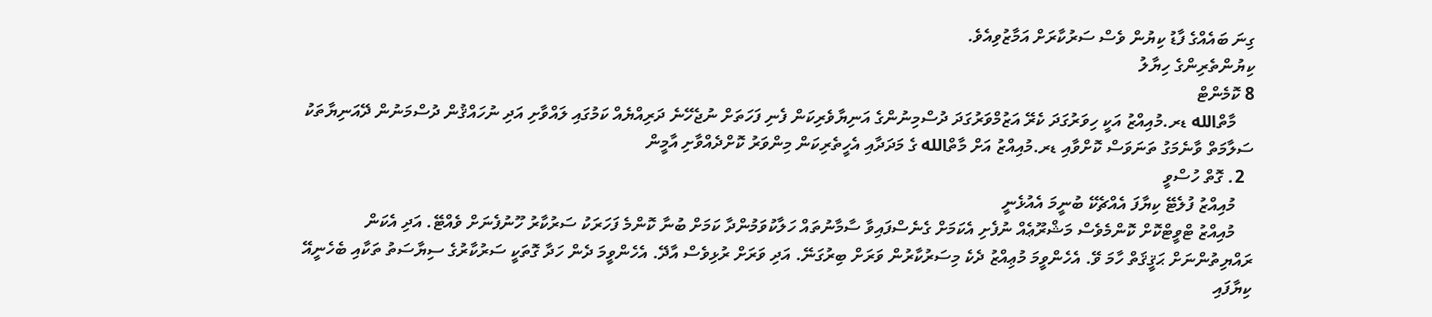ގިނަ ބައެއްގެ ފާޑު ކިޔުން ވެސް ސަރުކާރަށް އަމާޒުވިއެވެ.
ކިޔުންތެރިންގެ ހިޔާލު
8 ކޮމެންޓް
    މާތްالله ޑރ.މުއިއްޒު އަކީ ހިވަރުގަދަ ކެރޭ އަޒުމްވަރުގަދަ ދުސްމިނުންގެ އަނިޔާވެރިކަން ފެނި ފަހަތަށް ނުޖެހޭނެ ދަރިއްޔެއް ކަމުގައި ލައްވާށި އަދި ނުހައްޤުން ދުސްމަނުން ދޭއަނިޔާތަކު ސަލާމަތް ވާނެމަގު ތަނަވަސް ކޮށްވާއި ޑރ.މުއިއްޒު އަށް މާތްالله ގެ މަދަދާއި އެހީތެރިކަން މިންވަރު ކޮށްދެއްވާށި އާމީން
  2. ގޮތް ހުސްވީ
    މުއިއްޒު ފުލެޓޭ ކިޔާފަ އެއްޗެކޭ ބުނީމަ އެއުޅެނީ
    މުއިއްޒު ޓްވީޓްކޮށް ކޮންމެވެސް މަޝްރޫޢެއް ނުފެށި އެކަމަށް ގެނެސްފައިވާ ސާމާނުތައް ހަލާކުވަމުންދާ ކަމަށް ބުނާ ކޮންމެ ފަހަރަކު ސަރުކާރު ހޫނުފެނަށް ވެއްޓޭ. އަދި އެކަން ރައްޔިތުންނަށް ޙަޤީޤަތް ހާމަ ވޭ. އެހެންވީމަ މުޢިއްޒު ދެކެ މިސަރުކާރުން ވަރަށް ބިރުގަނޭ. އަދި ވަރަށް ރުޅިވެސް އާދޭ. އެހެންވީމަ ދެން ހަދާ ގޮތަކީ ސަރުކާރުގެ ސިޔާސަތު ތަކާއި ބެހެނީއޭ ކިޔާފައި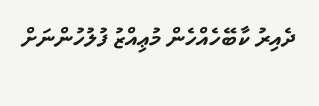ދެއިރު ކާބޭހެއްހެން މުޢިއްޒު ފުލުހުންނަށް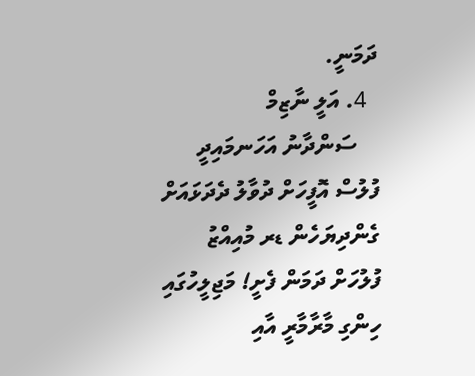ދަމަނީ.
  4. އަލީ ނާޒިމް
    ސަންދާނު އަހަނމައިދީ ފުލުސް އޮފީހަށް ދުވާލު ދެދަޅައަށް ގެންދިޔަހެން ޑރ މުއިއްޒު ފުލުހަށް ދަމަން ފެށީ! މަޖިލީހުގައި ހިންގި މާރާމާރީ އާއި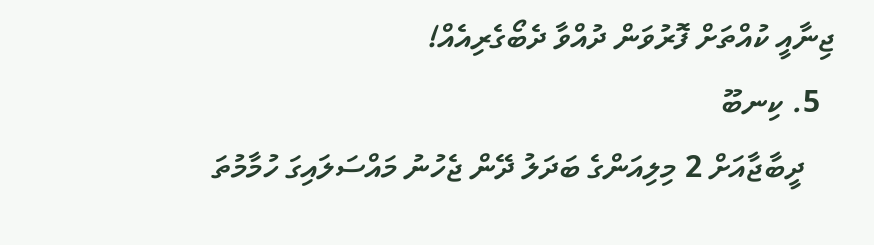ޖިނާއީ ކުއްތަށް ފޮރުވަން ދުއްވާ ދެބޯގެރިއެއް!
  5. ކިނބޫ
    ދީބާޖާއަށް 2 މިލިއަންގެ ބަދަލު ދޭން ޖެހުނު މައްސަލައިގަ ހުމާމުތަ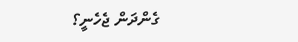ގެންދަން ޖެހެނީ؟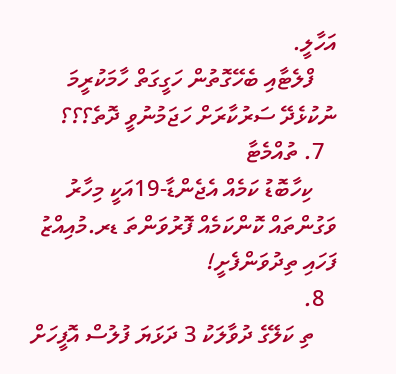އަހާލީ.
    ފްލެޓާއި ބެހޭގޮތުން ހަގީގަތް ހާމަކުރީމަ ނުކުޅެދޭ ސަރުކާރަށް ހަޖަމުނުވީ ދޮތެ؟؟؟
  7. ތުއްމެޓާ
    ކިހާބޮޑު ކަމެއް އެޖެންޑާ-19އަކީ މިހާރު ވަގުންތައް ކޮންކަމެއް ފޮރުވަންތަ ޑރ.މުއިއްޒު ފަހައި ތިދުވަންފެށީ!
  8.
    ތި ކަލޭގެ ދުވާލަކު 3 ދަޅަޔަ ފުލުސް އޮފީހަށް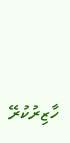ހާޒިރުކުރޭ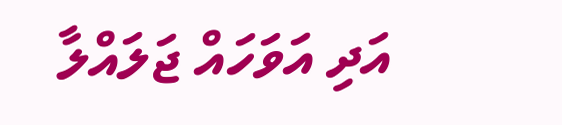އަދި އަވަހައް ޖަލައްލާ